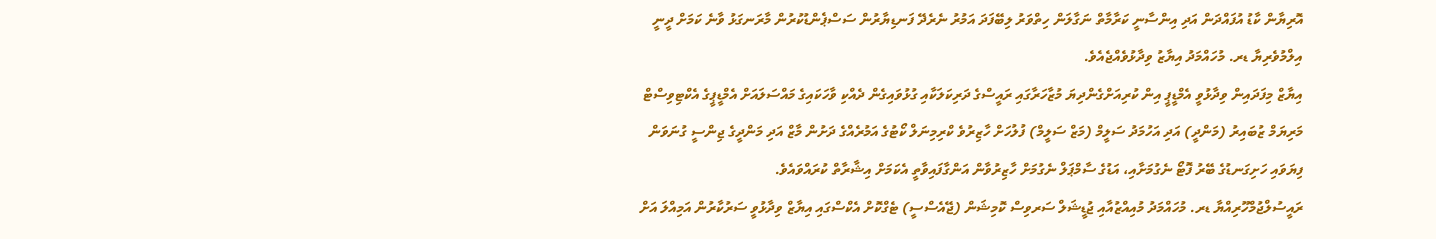އޮރިޔާން ކާޑު އުފައްދަން އަދި އިންސާނީ ކަރާމާތް ނަގާލަން ހިތްވަރު ލިބޭފަދަ އަމުރު ނެރެދޭ ފަނޑިޔާރުން ސަސްޕެންޑުކުރުން މާރަނގަޅު ވާނެ ކަމަށް ދީނީ އިލްމުވެރިޔާ ޑރ. މުހައްމަދު އިޔާޒު ވިދާޅުވެއްޖެއެވެ.
އިޔާޒް މިފަދައިން ވިދާޅުވީ އެމްޑީޕީ އިން ކުރިއަށްގެންދިޔަ މުޒާހަރާގައި ރައީސްގެ ދަރިކަލަކާއި ގުޅުވައިގެން ދެއްކި ވާހަކައިގެ މައްސަލައަށް އެމްޑީޕީގެ އެކްޓިވިސްޓް މަރިޔަމް ޒުބައިރު (މަންދީ) އަދި އަހުމަދު ސަލީމް (މަޒް ސަލީމް) ފުލުހަށް ހާޒިރުވެ ކްރިމިނަލް ކޯޓުގެ އަމުރެއްގެ ދަށުން މާޒް އަދި މަންދީގެ ޖިންސީ ގުނަވަން ފިޔަވައި ހަށިގަނޑުގެ ބޭރު ފޮޓޯ ނެގުމަށާއި، އަޑުގެ ސާމްޕަލް ނެގުމަށް ހާޒިރުވާން އަންގާފައިވާތީ އެކަމަށް އިޝާރާތް ކުރައްވައެވެ.
ރައީސުލްޖުމްހޫރިއްޔާ ޑރ. މުހައްމަދު މުއިއްޒުއާއި ޖުޑީޝަލް ސަރވިސް ކޮމިޝަން (ޖޭއެސްސީ) ޓެގްކޮށް އެކްސްގައި އިޔާޒް ވިދާޅުވީ ސަރުކާރުން އަމިއްލަ އަށް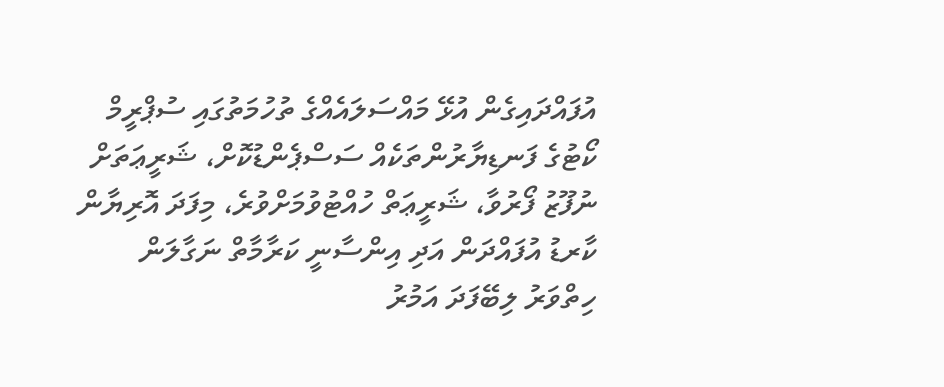އުފައްދައިގެން އުޅޭ މައްސަލައެއްގެ ތުހުމަތުގައި ސުޕްރީމް ކޯޓުގެ ފަނޑިޔާރުންތަކެއް ސަސްޕެންޑުކޮށް، ޝަރީޢަތަށް ނުފޫޒު ފޯރުވާ، ޝަރީޢަތް ހުއްޓުވުމަށްވުރެ، މިފަދަ އޮރިޔާން ކާރޑު އުފައްދަން އަދި އިންސާނީ ކަރާމާތް ނަގާލަން ހިތްވަރު ލިބޭފަދަ އަމުރު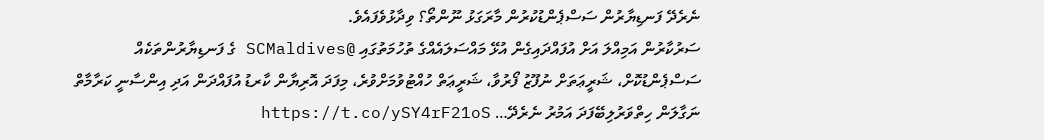ނެރެދޭ ފަނޑިޔާރުން ސަސްޕެންޑުކުރުން މާރަގަޅު ނޫންތޯ؟ ވިދާޅުވެފައެވެ.
ސަރުކާރުން އަމިއްލަ އަށް އުފައްދައިގެން އުޅޭ މައްސަލައެއްގެ ތުހުމަތުގައި @SCMaldives ގެ ފަނޑިޔާރުންތަކެއް ސަސްޕެންޑުކޮށް، ޝަރީޢަތަށް ނުފޫޒު ފޯރުވާ، ޝަރީޢަތް ހުއްޓުވުމަށްވުރެ، މިފަދަ އޮރިޔާން ކާރޑު އުފައްދަން އަދި އިންސާނީ ކަރާމާތް ނަގާލަން ހިތްވަރުލިބޭފަދަ އަމުރު ނެރެދޭ… https://t.co/ySY4rF21oS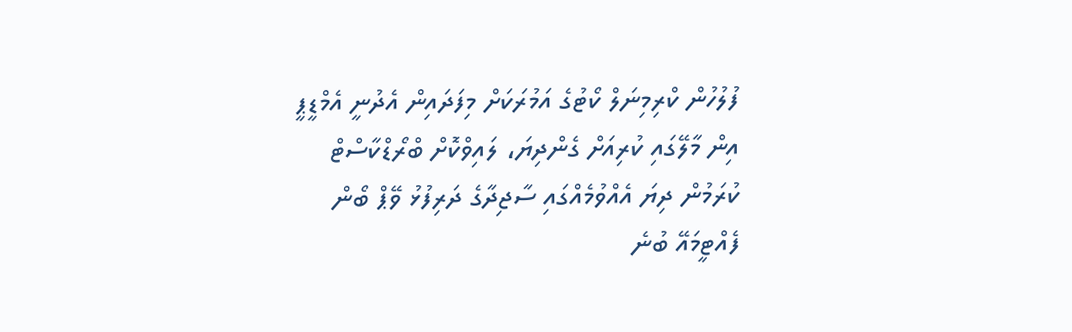ފުލުހުން ކްރިމިނަލް ކޯޓުގެ އަމުރަކަށް މިފަދައިން އެދުނީ އެމްޑީޕީ އިން މާލޭގައި ކުރިއަށް ގެންދިޔަ، ލައިވްކޮށް ބްރޯޑްކާސްޓް ކުރަމުން ދިޔަ އެއްވުމެއްގައި ސާޖިދާގެ ދަރިފުޅު ވޭޕް ބޯން ފެއްޓީމައޭ ބުނެ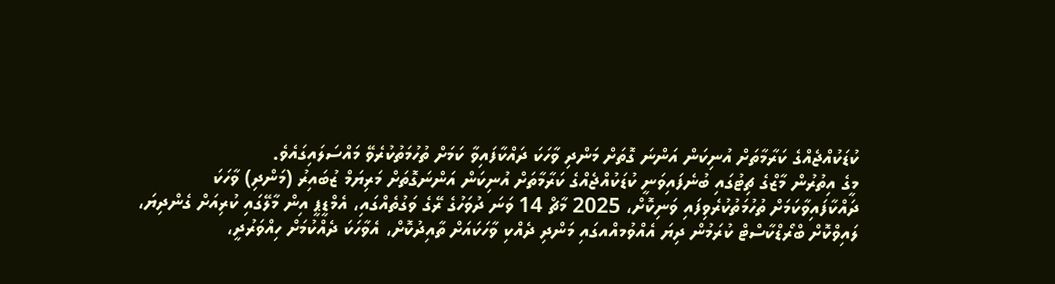ކުޑަކުއްޖެއްގެ ކަރާމާތަށް އުނިކަން އަންނަ ގޮތަށް މަންދި ވާހަކަ ދައްކާފައިވާ ކަމަށް ތުހުމަތުކުރެވޭ މައްސަލައިގައެވެ.
މީގެ އިތުރުން މާޒްގެ ޗިޓުގައި ބުނެފައިވަނީ ކުޑަކުއްޖެއްގެ ކަރާމާތަށް އުނިކަން އަންނަގޮތަށް މަރިޔަމް ޒުބައިރު (މަންދި) ވާހަކަ ދައްކާފައިވާކަމަށް ތުހުމަތުކުރެވިފައި ވަނިކޮށް، 2025 މާޗް 14 ވަނަ ދުވަހުގެ ރޭގެ ވަގުތެއްގައި، އެމްޑީޕީ އިން މާލޭގައި ކުރިއަށް ގެންދިޔަ، ލައިވްކޮށް ބްރޯޑްކާސްޓް ކުރަމުން ދިޔަ އެއްވުމއްއގައި މަންދި ދެއްކި ވާހަކައަށް ތާއިދުކޮށް، އެވާހަކަ ދެއްކުމަށް ހިއްވަރުދީ،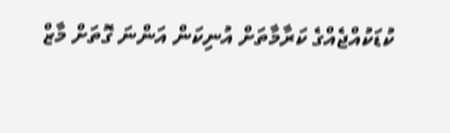ކުޑަކުއްޖެއްގެ ކަރާމާތަށް އުނިކަން އަންނަ ގޮތަށް މާޒް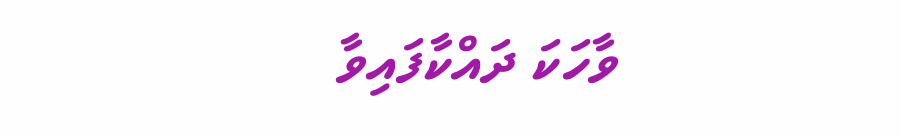ވާހަކަ ދައްކާފައިވާ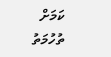ކަމަށް ތުހުމަތު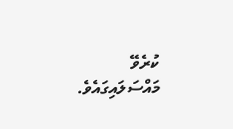ކުރެވޭ މައްސަލައިގައެވެ.